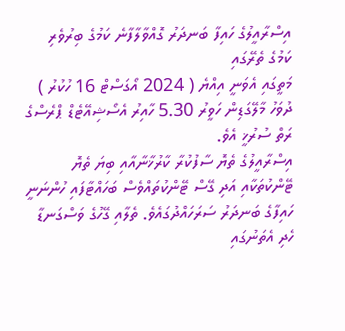އިސްރާއީލުގެ ހައިފާ ބަނދަރު ގޮއްވާލާފާނެ ކަމުގެ ބިރުވެރި ކަމުގެ ތެރޭގައި
މަތީގައި އެވަނީ އިއްޔެ ( 2024 އޯގަސްޓް 16 ހުކުރު ) ދުވަހު މާލޭގަޑިން ހަވީރު 5.30 ހާއިރު އެސޯޝިއޭޓެޑް ޕްރެސްގެ ރަތް ސުރުޚީ އެވެ.
އިސްރާއީލުގެ ތެޔޮ ސާފުކުރާ ކާރުޚާނާއާއި ބިޔަ ތެޔޮ ޓޭންކުތަކާއި އަދި ގޭސް ޓޭންކުތައްވެސް ބަހައްޓާފައި ހުންނަނީ ހައިފާގެ ބަނދަރު ސަރަހައްދުގައެވެ. ތެލާއި ގޭހުގެ ވަސްގަނޑާ ހެދި އެތަނުގައި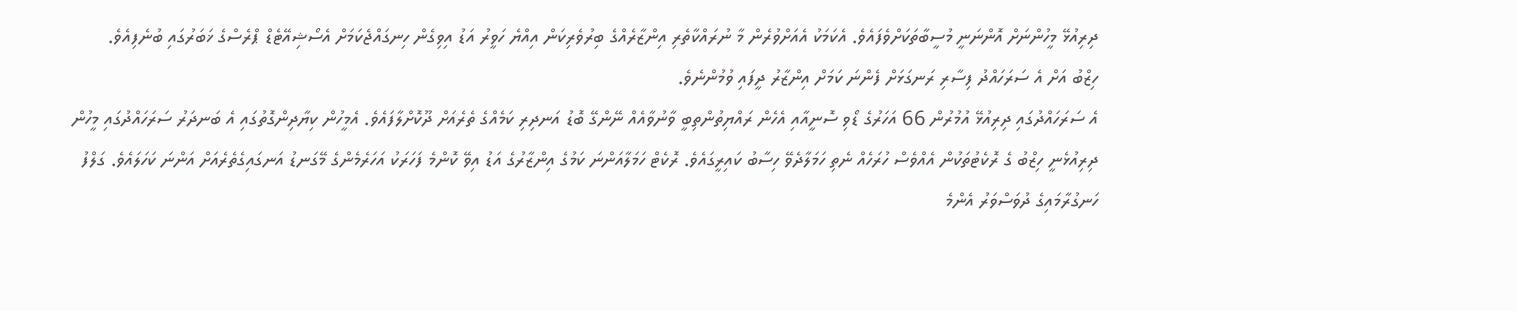ދިރިއުޅޭ މީހުންނަށް އޮންނަނީ މުސީބާތަކަށްވެފައެވެ. އެކަމަކު އެއަށްވުރެން މާ ނުރައްކާތެރި އިންޒާރެއްގެ ބިރުވެރިކަން އިއްޔެ ހަވީރު އަޑު އިވިގެން ހިނގައްޖެކަމަށް އެސޯޝިއޭޓެޑް ޕްރެސްގެ ޚަބަރުގައި ބުނެފިއެވެ.
ހިޒްބު އަށް އެ ސަރަހައްދު ފިސާރި ރަނގަޅަށް ފެންނަ ކަމަށް އިންޒާރު ދީފައި ވުމުންނެވެ.
އެ ސަރަހައްދުގައި ދިރިއުޅޭ އުމުރުން 66 އަހަރުގެ ޑޯވި ސޮނީއާއި އެހެން ރައްޔިތުންތިބީ ވާނުވާއެއް ނޭންގޭ ބޮޑު އަނދިރި ކަމެއްގެ ތެރެއަށް ދޫކޮށްލާފައެވެ. އެމީހުން ކިޔާދިންގޮތުގައި އެ ބަނދަރު ސަރަހައްދުގައި މީހުން ދިރިއުޅެނީ ހިޒްބު ގެ ރޮކެޓުތަކުން އެއްވެސް ހުރަހެއް ނެތި ހަމަލާދެވޭ ހިސާބު ކައިރީގައެވެ. ރޮކެޓް ހަމަލާއަންނަ ކަމުގެ އިންޒާރުގެ އަޑު އިވޭ ކޮންމެ ފަހަރަކު އަހަރެމެންގެ މޭގަނޑު އަނގައިގެތެރެއަށް އަންނަ ކަހަލައެވެ. ގަލްފު ހަނގުރާމައިގެ ދުވަސްވަރު އެންމެ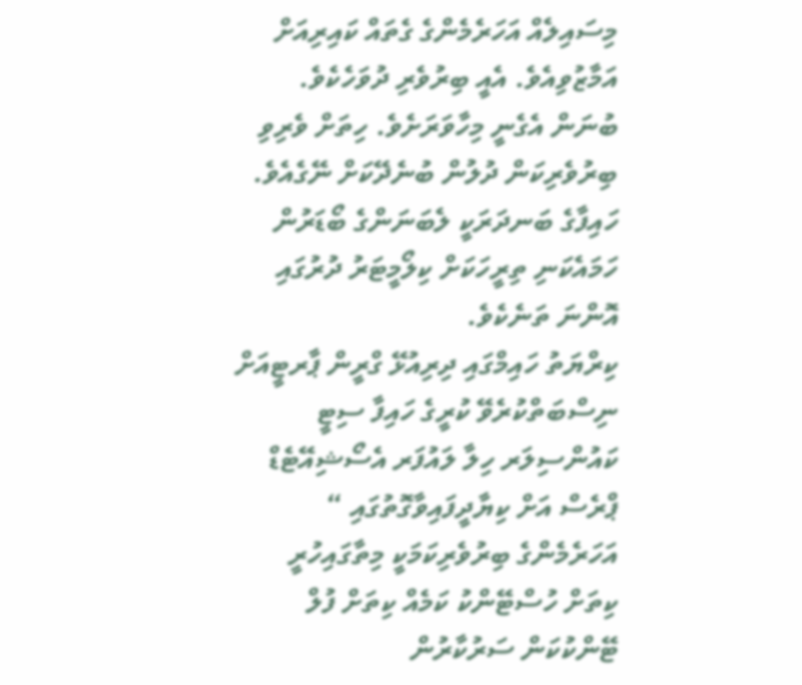މިސައިލެއް އަހަރެމެންގެ ގެތައް ކައިރިއަށް އަމާޒުވިއެވެ. އެއީ ބިރުވެރި ދުވަހެކެވެ. ބުނަން އެގެނީ މިހާވަރަށެވެ. ހިތަށް ވެރިވި ބިރުވެރިކަން ދުލުން ބުނެދޭކަށް ނޭގެއެވެ.
ހައިފާގެ ބަނދަރަކީ ލެބަނަންގެ ބޯޑަރުން ހަމައެކަނި ތިރީހަކަށް ކިލޯމީޓަރު ދުރުގައި އޮންނަ ތަނެކެވެ.
ކިރްޔަތު ހައިމްގައި ދިރިއުޅޭ ގްރީން ޕާރޓީއަށް ނިސްބަތްކުރެވޭ ކުރީގެ ހައިފާ ސިޓީ ކައުންސިލަރ ހިލާ ލައުފަރ އެސޯޝިއޭޓެޑް ޕްރެސް އަށް ކިޔާދީފައިވާގޮތުގައި “ އަހަރެމެންގެ ބިރުވެރިކަމަކީ މިތާގައިހުރީ ކިތަށް ހުސްޓޭންކު ކަމެއް ކިތަށް ފުލް ޓޭންކުކަން ސަރުކާރުން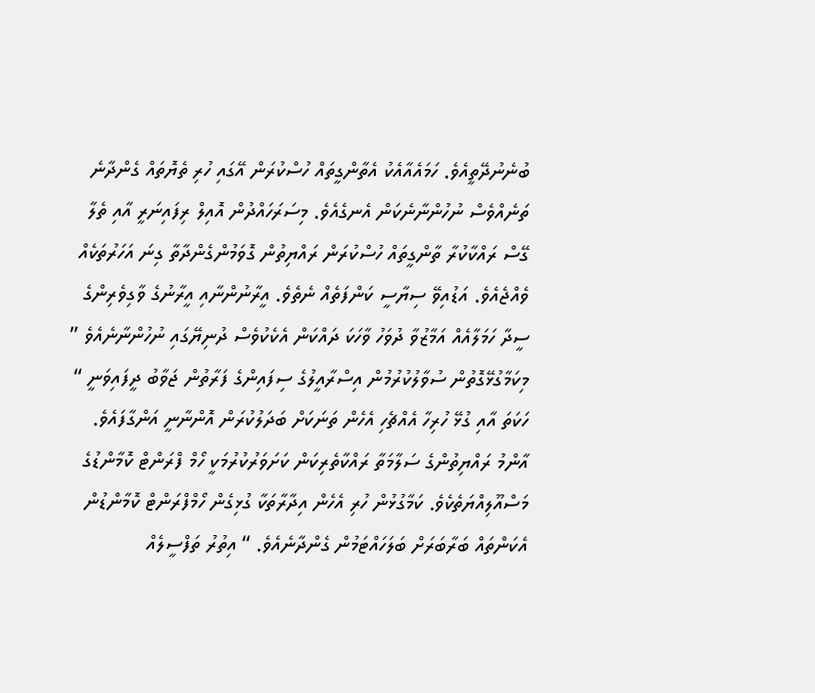ބުނެނުދޭތީއެވެ. ހަމައެއާއެކު އެތާންގީތައް ހުސްކުރަން އޭގައި ހުރި ތެޔޮތައް ގެންދާނެ ތަނެއްވެސް ނުހުންނާނެކަން އެނގެއެވެ. މިސަރަހައްދުން އޮއިލް ރިފައިނަރީ އާއި ތެލާ ގޭސް ރައްކާކުރާ ތާންގީތައް ހުސްކުރަން ރައްޔިތުން ގޮވަމުންގެންދާތާ ގިނަ އަހަރުތަކެއް ވެއްޖެއެވެ. އަޑުއިވޭ ސިޔާސީ ކަންފަތެއް ނެތެވެ. އީރާނުންނާއި އީރާނުގެ ވާގިވެރިންގެ ސީދާ ހަމަލާއެއް އަމާޒުވާ ދުވަހު ވާހަކަ ދައްކަން އެކެކުވެސް ދުނިޔޭގައި ނުހުންނާނެއެވެ ”
މިކަމާގުޅޭގޮތުން ސުވާލުކުރުމުން އިސްރާއީލުގެ ސިފައިންގެ ފަރާތުން ޖަވާބު ދީފައިވަނީ “ ހަކަތަ އާއި ގުޅޭ ހުރިހާ އެއްޗެހި އެހެން ތަނަކަށް ބަދަލުކުރަން އޮންނާނީ އަންގާފައެވެ. އާންމު ރައްޔިތުންގެ ސަލާމަތާ ރައްކާތެރިކަން ކަށަވަރުކުރުމަކީ ހޯމް ފްރަންޓް ކޮމާންޑުގެ މަސްއޫލިއްޔަތެކެވެ. ކަމާގުޅުން ހުރި އެހެން އިދާރާތަކާ ގުޅިގެން ހޯމްފްރަންޓް ކޮމާންޑުން އެކަންތައް ބަރާބަރަށް ބަލަހައްޓަމުން ގެންދާނެއެވެ. “ އިތުރު ތަފްސީލެއް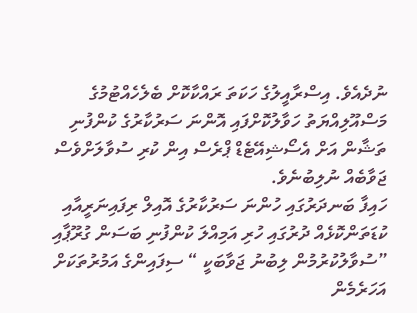ނުދެއެވެ. އިސްރާއީލުގެ ހަކަތަ ރައްކާކޮށް ބެލެހެއްޓުމުގެ މަސްއޫލިއްޔަތު ހަވާލުކޮށްފައި އޮންނަ ސަރުކާރުގެ ކުންފުނި ތަޝާން އަށް އެސޯޝިއޭޓެޑް ޕްރެސް އިން ކުރި ސުވާލަށްވެސް ޖަވާބެއް ނުލިބުނެވެ.
ހައިފާ ބަނދަރުގައި ހުންނަ ސަރުކާރުގެ އޮއިލް ރިފައިނަރީއާއި ކުޑަތަންކޮޅެއް ދުރުގައި ހުރި އަމިއްލަ ކުންފުނި ބަސަން ގުރޫޕާއި ”ސުވާލުކުރުމުން ލިބުނު ޖަވާބަކީ “ ސިފައިންގެ އަމުރުތަކަށް އަހަރެމެން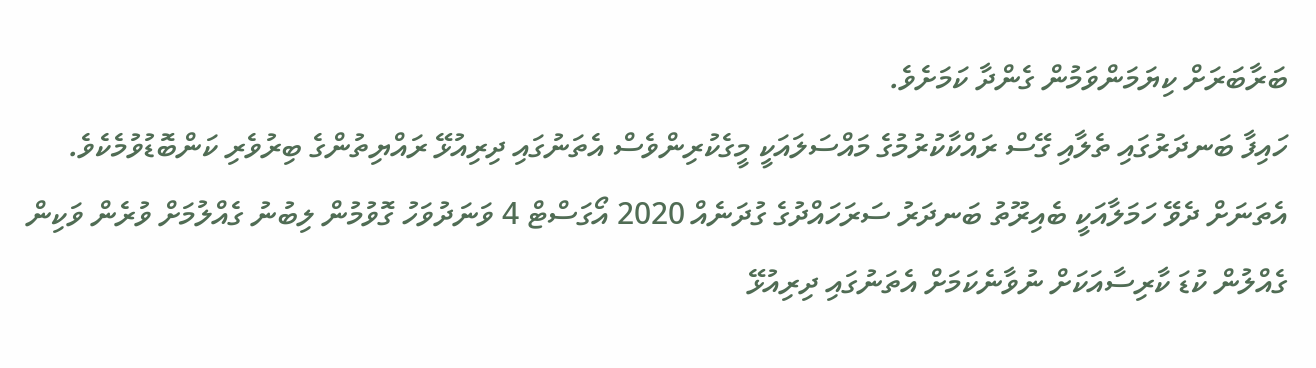ބަރާބަރަށް ކިޔަމަންވަމުން ގެންދާ ކަމަށެވެ.
ހައިފާ ބަނދަރުގައި ތެލާއި ގޭސް ރައްކާކުރުމުގެ މައްސަލައަކީ މީގެކުރިންވެސް އެތަނުގައި ދިރިއުޅޭ ރައްޔިތުންގެ ބިރުވެރި ކަންބޮޑުވުމެކެވެ. އެތަނަށް ދެވޭ ހަމަލާއަކީ ބެއިރޫތު ބަނދަރު ސަރަހައްދުގެ ގުދަނެއް 2020 އޯގަސްޓް 4 ވަނަދުވަހު ގޮވުމުން ލިބުނު ގެއްލުމަށް ވުރެން ވަކިން ގެއްލުން ކުޑަ ކާރިސާއަކަށް ނުވާނެކަމަށް އެތަނުގައި ދިރިއުޅޭ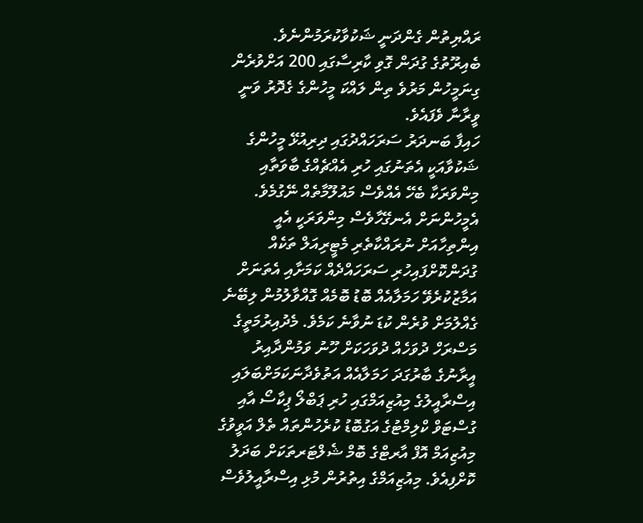ރައްޔިތުން ގެންދަނީ ޝަކުވާކުރަމުންނެވެ. ބެއިރޫތުގެ ގުދަން ގޮވި ކާރިސާގައި 200 އަށްވުރެން ގިނަމީހުން މަރުވެ ތިން ލައްކަ މީހުންގެ ގެދޮރު ވަނީ ވީރާނާ ވެފައެވެ.
ހައިފާ ބަނދަރު ސަރަހައްދުގައި ދިރިއުޅޭ މީހުންގެ ޝަކުވާއަކީ އެތަނުގައި ހުރި އެއްޗެއްގެ ބާވަތާއި މިންވަރަކާ ބެހޭ އެއްވެސް މައުލޫމާތެއް ނޭގުމެވެ. އެމީހުންނަށް އެނގޭހާވެސް މިންވަރަކީ އެއީ އިންތިހާއަށް ނުރައްކާތެރި މެޓީރިއަލް ތަކެއް ގުދަންކޮށްފައިހުރި ސަރަހައްދެއް ކަމަށާއި އެތަނަށް އަމާޒުކުރެވޭ ހަމަލާއެއް ބޮޑު ބޮމެއް ގޮއްވާލުމުން ލިބޭނެ ގެއްލުމަށް ވުރެން ކުޑަ ނުވާނެ ކަމެވެ. މެދުއިރުމަތީގެ މަސްރަހް ދުވަހެއް ދުވަހަކަށް ހޫނު ވަމުންދާއިރު އީރާނުގެ ބާރުގަދަ ހަމަލާއެއް އަތުވެދާނަކަމަށްބަލައި އިސްރާއީލުގެ މިއުޒިއަމްގައި ހުރި ޕަބްލޯ ޕިކާސޯ އާއި ގުސްޓަވް ކްލިމްޓުގެ އަގުބޮޑު ކުރެހުންތައް ތެލް އަވީވުގެ މިއުޒިއަމް އޮފް އާރޓްގެ ބޮމް ޝެލްޓަރތަކަށް ބަދަލު ކޮށްފިއެވެ. މިއުޒިއަމްގެ އިތުރުން މުޅި އިސްރާއީލުވެސް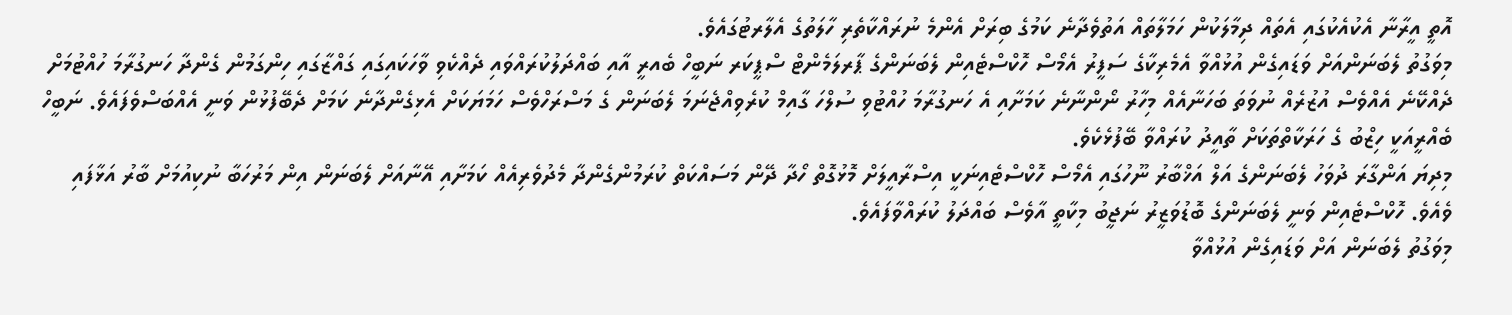އޮތީ އީރާނާ އެކުއެކުގައި އެތައް ދިމާލަކުން ހަމަލާތައް އަތުވެދާނެ ކަމުގެ ބިރަށް އެންމެ ނުރައްކާތެރި ހާލަތުގެ އެލާރޓުގައެވެ.
މިވަގުތު ލެބަނަންއަށް ވަޑައިގެން އުޅުއްވާ އެމެރިކާގެ ސަފީރު އެމޯސް ހޮކްސްޓެއިން ލެބަނަންގެ ޕާރލަމެންޓް ސްޕީކަރ ނަބީހް ބެއރީ އާއި ބައްދަލުކުރައްވައި ދެއްކެވި ވާހަކައިގައި ގައްޒާގައި ހިންގަމުން ގެންދާ ހަނގުރާމަ ހުއްޓުމަށް ދެއްކޭނެ އެއްވެސް އުޒުރެއް ނުވަތަ ބަހަނާއެއް މިހާރު ނޯންނާނެ ކަމަށާއި އެ ހަނގުރާމަ ހުއްޓުވި ސުލްހަ ގާއިމް ކުރެވިއްޖެނަމަ ލެބަނަން ގެ މަސްރަހްވެސް ހަމަޔަކަށް އެޅިގެންދާނެ ކަމަށް ދެބޭފުޅުން ވަނީ އެއްބަސްވެފައެވެ. ނަބީހް ބެއްރީއަކީ ހިޒްބު ގެ ހަރަކާތްތަކަށް ތާއީދު ކުރައްވާ ބޭފުޅެކެވެ.
މިދިޔަ އަންގާރަ ދުވަހު ލެބަނަންގެ އަލް އަޚްބާރު ނޫހުގައި އެމޯސް ހޮކްސްޓެއިނަކީ އިސްރާއީލަށް މޮޅުގޮތް ހޯދާ ދޭން މަސައްކަތް ކުރަމުންގެންދާ މެދުވެރިއެއް ކަމަށާއި އޭނާއަށް ލެބަނަން އިން މަރުހަބާ ނުކިއުމަށް ބާރު އަޅާފައި ވެއެވެ. ހޮކްސްޓެއިން ވަނީ ލެބަނަންގެ ބޮޑުވަޒީރު ނަޖީބު މިކާތީ އާވެސް ބައްދަލު ކުރައްވާފައެވެ.
މިވަގުތު ލެބަނަން އަށް ވަޑައިގެން އުޅުއްވާ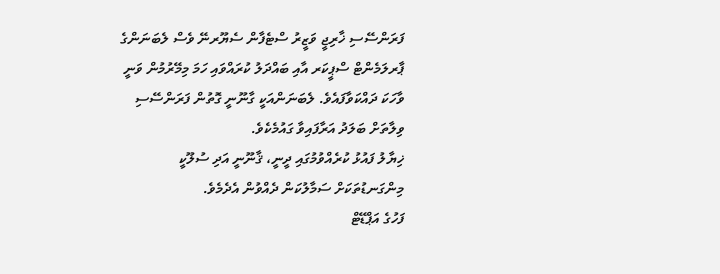ފަރަންސޭސި ޚާރިޖީ ވަޒީރު ސްޓެފާން ސެޔޫރނޭ ވެސް ލެބަނަންގެ ޕާރލަމެންޓް ސްޕީކަރ އާއި ބައްދަލު ކުރައްވައި ހަމަ މިމޭރުމުން ވަނީ ވާހަކަ ދައްކަވާފައެވެ. ލެބަނަންއަކީ ގާނޫނީ ގޮތުން ފަރަންސޭސި ވިލާތަށް ބަލަދު އަރާފައިވާ ގައުމެކެވެ.
ޚިޔާލު ފައުޅު ކުރެއްވުމުގައި ދީނީ، ޤާނޫނީ އަދި ސުލޫކީ މިންގަނޑުތަކަށް ސަމާލުކަން ދެއްވުން އެދެމެވެ.
ފަހުގެ އަޕްޑޭޓް